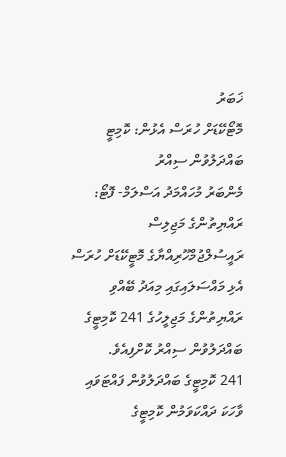ޚަބަރު
މޮޓޯކޭޑަށް ހުރަސް އެޅުން: ކޮމިޓީ ބައްދަލުވުން ސިއްރު
މެންބަރު މުހައްމަދު އަސްލަމް- ފޮޓޯ: ރައްޔިތުންގެ މަޖިލިސް
ރައީސުލްޖުމްހޫރިއްޔާގެ މޮޓީކޭޑަށް ހުރަސް އެޅި މައްސަލައިގައި މިއަދު ބޭއްވި ރައްޔިތުންގެ މަޖިލީހުގެ 241 ކޮމިޓީގެ ބައްދަލުވުން ސިއްރު ކޮށްފިއެވެ.
241 ކޮމިޓީގެ ބައްދަލުވުން ފައްޓަވައި ވާހަކަ ދައްކަވަމުން ކޮމިޓީގެ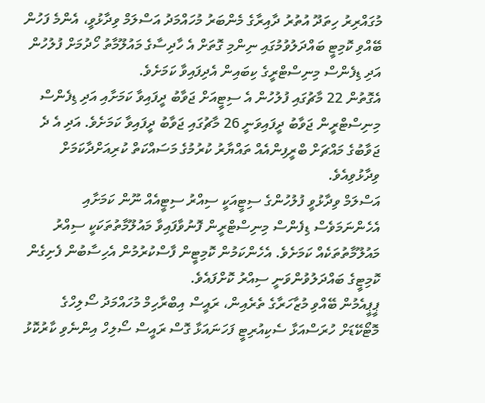މުގައްރިރު ހިތަދޫ އުތުރު ދާއިރާގެ މެންބަރު މުހައްމަދު އަސްލަމް ވިދާޅުވީ، އެންމެ ފަހުން ބޭއްވި ކޮމިޓީ ބައްދަލުވުމުގައި ނިންމި ގޮތަށް އެ ހާދިސާގެ މައުލޫމާތު ހޯދުމަށް ފުލުހުން އަދި ޑިފެންސް މިނިސްޓްރީގެ ކިބައިން އެދިފައިވާ ކަމަށެވެ.
އެގޮތުން 22 މާޗުގައި ފުލުހުން އެ ސިޓީއަށް ޖަވާބު ދީފައިވާ ކަމަށާއި އަދި ޑިފެންސް މިނިސްޓްރީން ޖަވާބު ދީފައިވަނީ 26 މާޗުގައި ޖަވާބު ދީފައިވާ ކަމަށެވެ. އަދި އެ ދެ ޖަވާބުގެ މައްޗަށް ބްރީފިންއެއް ތައްޔާރު ކުރުމުގެ މަސައްކަތް ކުރިއަށްދާކަމަށް ވިދާޅުވިއެވެ.
އަސްލަމް ވިދާޅުވީ ފުލުހުންގެ ސިޓީއަކީ ސިއްރު ސިޓީއެއް ނޫން ކަމަށާއި އެހެންނަމަވެސް ޑިފެންސް މިނިސްޓްރީން ފޮނުވާފައިވާ މައުލޫމާތުތަކަކީ ސިއްރު މައުލޫމާތުތަކެއް ކަމަށެވެ. އެހެންކަމުން ކޮމިޓީން ފާސްކުރުމުން އެހިސާބުން ފެށިގެން ކޮމިޓީގެ ބައްދަލުވުންވަނީ ސިއްރު ކޮށްފައެވެ.
ޕީޕީއެމުން ބޭއްވި މުޒާހަރާގެ ތެރެއިން، ރައީސް އިބްރާހިމް މުހައްމަދު ސޯލިހްގެ މޮޓޯކޭޑަށް ހުރަސްއަޅާ ސެކިއުރިޓީ ފަހަނައަޅާ ގޮސް ރައީސް ސޯލިހް އިންނެވި ކާރުކޮޅު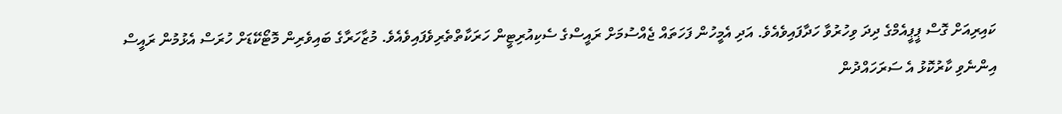ކައިރިއަށް ގޮސް ޕީޕީއެމްގެ ދިދަ ވިހުރުވާ ހަދާފައިވެއެވެ. އަދި އެމީހުން ފަހަތައް ޖެއްސުމަށް ރައީސްގެ ސެކިއުރިޓީން ހަރަކާތްތެރިވެފައިވެއެވެ. މުޒާހަރާގެ ބައިވެރިން މޮޓޯކޭޑަށް ހުރަސް އެޅުމުން ރައީސް އިންނެވި ކާރުކޮޅު އެ ސަރަހައްދުން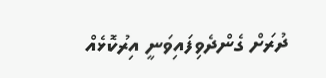ދުރަށް ގެންދެވިފައިވަނީ އިރުކޮޅެއް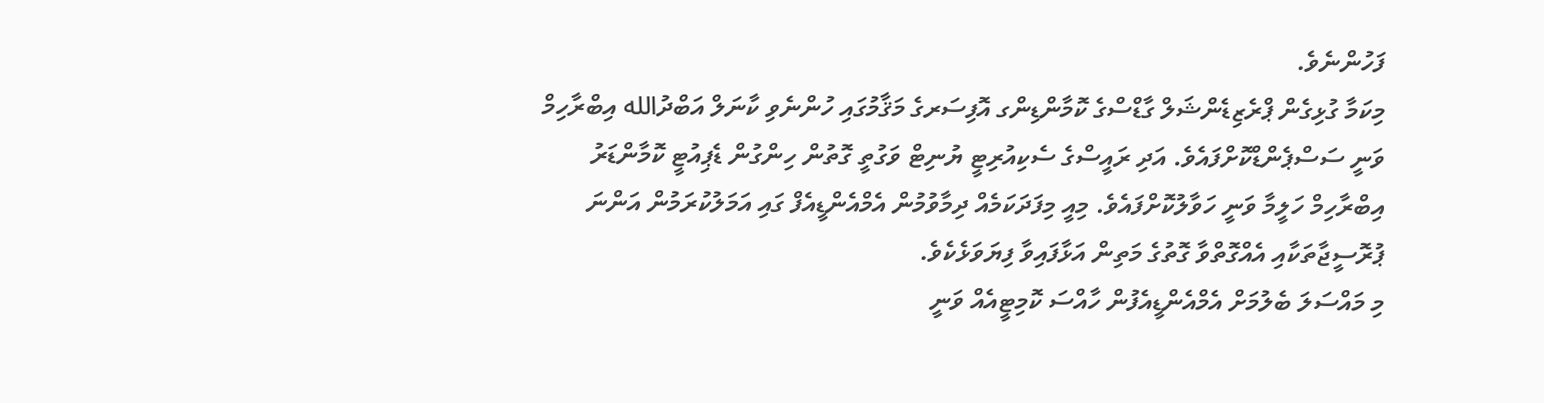ފަހުންނެވެ.
މިކަމާ ގުޅިގެން ޕްރެޒިޑެންޝަލް ގާޑްސްގެ ކޮމާންޑިންގ އޮފިސަރގެ މަޤާމުގައި ހުންނެވި ކާނަލް އަބްދުالله އިބްރާހިމް ވަނީ ސަސްޕެންޑްކޮށްފައެވެ. އަދި ރައީސްގެ ސެކިއުރިޓީ ޔުނިޓް ވަގުތީ ގޮތުން ހިންގުން ޑެޕިއުޓީ ކޮމާންޑަރު އިބްރާހިމް ހަލީމާ ވަނީ ހަވާލުކޮށްފައެވެ. މިއީ މިފަދަކަމެއް ދިމާވުމުން އެމްއެންޑީއެފް ގައި އަމަލުކުރަމުން އަންނަ ޕުރޮސީޖާތަކާއި އެއްގޮތްވާ ގޮތުގެ މަތިން އަޅާފައިވާ ފިޔަވަޅެކެވެ.
މި މައްސަލަ ބެލުމަށް އެމްއެންޑީއެފުން ހާއްސަ ކޮމިޓީއެއް ވަނީ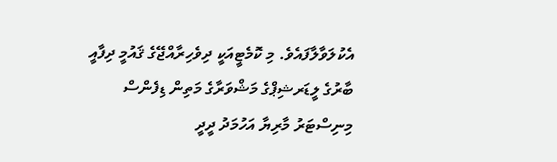އެކުލަވާލާފައެވެ. މި ކޮމެޓީއަކީ ދިވެހިރާއްޖޭގެ ޤައުމީ ދިފާއީ ބާރުގެ ލީޑަރޝިޕްގެ މަޝްވަރާގެ މަތިން ޑިފެންސް މިނިސްޓަރު މާރިޔާ އަހުމަދު ދީދީ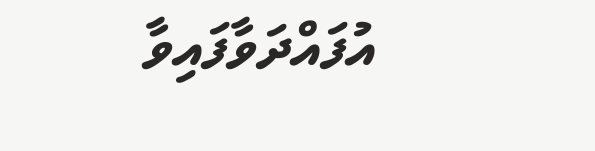އުފައްދަވާފައިވާ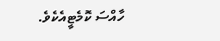ހާއްސަ ކޮމެޓީއެކެވެ.